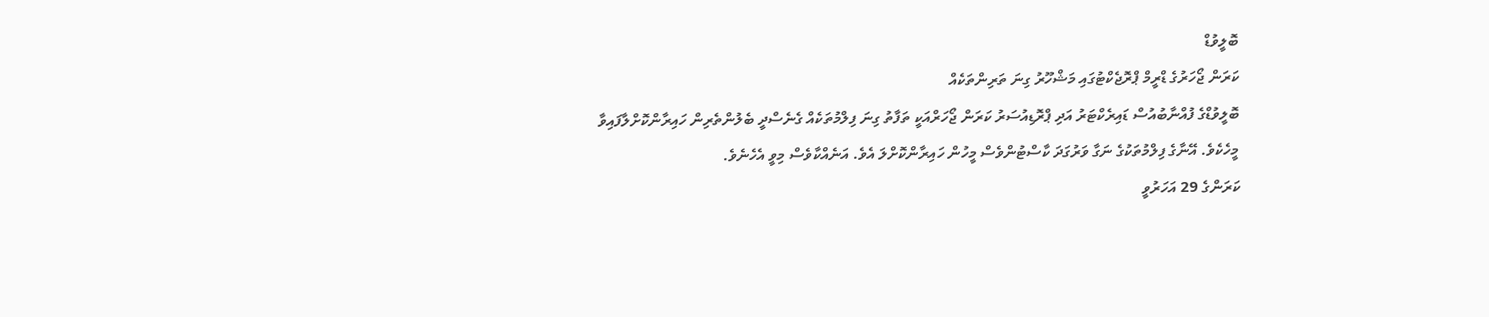ބޮލީވުޑް
ކަރަން ޖޯހަރުގެ ޑްރީމް ޕްރޮޖެކްޓުގައި މަޝްހޫރު ގިނަ ތަރިންތަކެއް
ބޮލީވުޑްގެ ފުއްނާބުއުސް ޑައިރެކްޓަރު އަދި ޕްރޮޑިއުސަރު ކަރަން ޖޯހަރްއަކީ ތަފާތު ގިނަ ފިލްމުތަކެއް ގެނެސްދީ ބެލުންތެރިން ހައިރާންކޮށްލާފައިވާ މީހެކެވެ. އޭނާގެ ފިލްމުތަކުގެ ނަގާ ވަރުގަދަ ކާސްޓުންވެސް މީހުން ހައިރާންކޮށްލަ އެވެ. އަނެއްކާވެސް މިވީ އެހެނެވެ.
ކަރަންގެ 29 އަހަރުވީ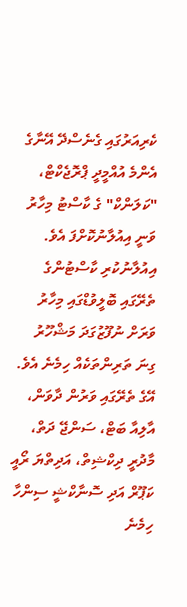ކެރިއަރުގައި ގެނެސްދޭ އޭނާގެ އެންމެ އުއްމީދީ ޕްރޮޖެކްޓް، "ކަލަންކް" ގެ ކާސްޓު މިހާރު ވަނީ އިއުލާނުކޮށްފަ އެވެ. އިއުލާނުކުރި ކާސްޓުންގެ ތެރޭގައި ބޮލީވުޑްގައި މިހާރު ވަރަށް ނުފޫޒުގަދަ މަޝްހޫރު ގިނަ ތަރިންތަކެއް ހިމެނެ އެވެ. އޭގެ ތެރޭގައި ވަރުން ދާވަން، އާލިއާ ބަޓް، ސަންޖޭ ދަތް، މާދުރީ ދިކްޝިތް، އަދިތްޔަ ރޯއީ ކަޕޫރް އަދި ސޮނާކްޝީ ސިންހާ ހިމެނެ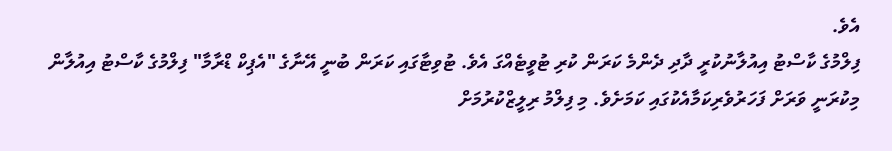އެވެ.
ފިލްމުގެ ކާސްޓު އިއުލާނުކުރީ ދާދި ދެންމެ ކަރަން ކުރި ޓުވީޓެއްގަ އެވެ. ޓުވިޓާގައި ކަރަން ބުނީ އޭނާގެ "އެޕިކް ޑްރާމާ" ފިލްމުގެ ކާސްޓު އިއުލާން މިކުރަނީ ވަރަށް ފަހަރުވެރިކަމާއެކުގައި ކަމަށެވެ. މި ފިލްމު ރިލީޒްކުރުމަށް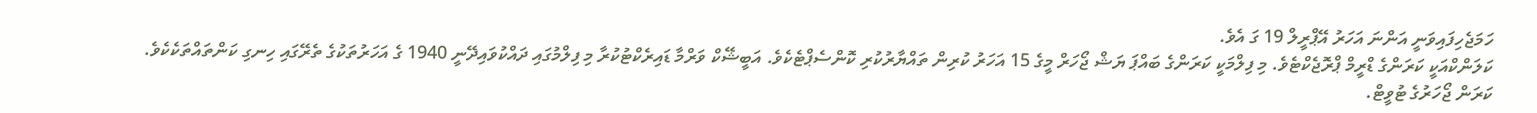ހަމަޖެހިފައިވަނީ އަންނަ އަހަރު އޭޕްރީލް 19 ގަ އެވެ.
ކަލަންކްއަކީ ކަރަންގެ ޑްރީމް ޕްރޮޖެކްޓެވެ. މި ފިލްމަކީ ކަރަންގެ ބައްޕަ ޔަޝް ޖޯހަރް މީގެ 15 އަހަރު ކުރިން ތައްޔާރުކުރި ކޮންސެޕްޓެކެވެ. އަބީޝޭކް ވަރްމާ ޑައިރެކްޓުކުރާ މި ފިލްމުގައި ދައްކުވައިދޭނީ 1940 ގެ އަހަރުތަކުގެ ތެރޭގައި ހިނގި ކަންތައްތަކެކެވެ.
ކަރަން ޖޯހަރުގެ ޓުވީޓް.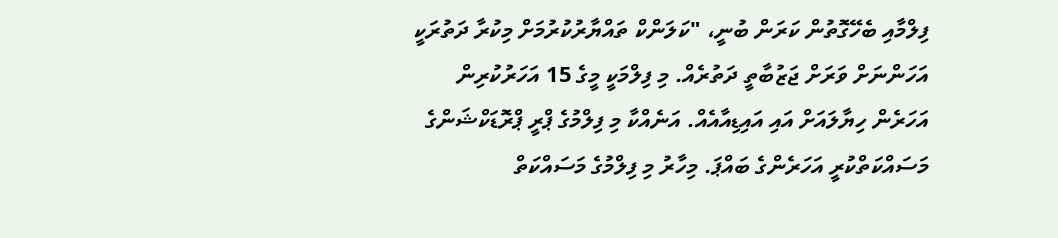ފިލްމާއި ބެހޭގޮތުން ކަރަން ބުނީ، "ކަލަންކް ތައްޔާރުކުރުމަށް މިކުރާ ދަތުރަކީ އަހަންނަށް ވަރަށް ޖަޒުބާތީ ދަތުރެއް. މި ފިލްމަކީ މީގެ 15 އަހަރުކުރިން އަހަރެން ހިޔާލައަށް އައި އައިޑިއާއެއް. އަނެއްކާ މި ފިލްމުގެ ޕްރީ ޕްރޮޑަކްޝަންގެ މަސައްކަތްކުރީ އަހަރެންގެ ބައްޕަ. މިހާރު މި ފިލްމުގެ މަސައްކަތް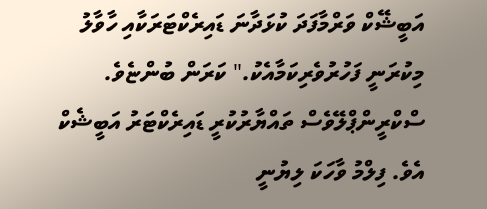އަބީޝޭކް ވަރްމާފަދަ ކުޅަދާނަ ޑައިރެކްޓަރަކާއި ހާވާލު މިކުރަނީ ފަހުރުވެރިކަމާއެކު." ކަރަން ބުންޏެވެ. ސްކްރީންޕްލޭވެސް ތައްޔާރުކުރީ ޑައިރެކްޓަރު އަބީޝެކް އެވެ. ފިލްމު ވާހަކަ ލިޔުނީ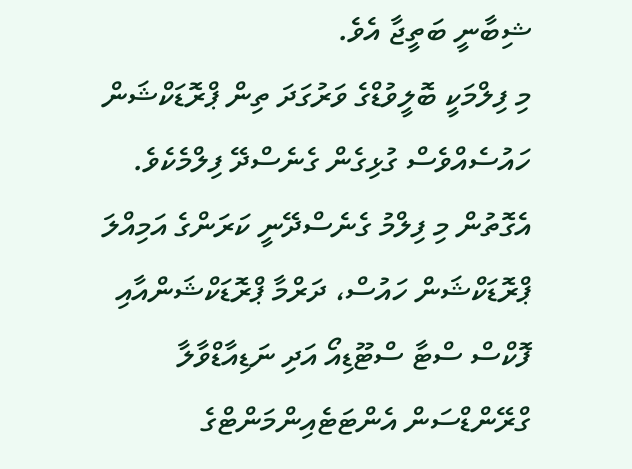ޝިބާނީ ބަތީޖާ އެވެ.
މި ފިލްމަކީ ބޮލީވުޑްގެ ވަރުގަދަ ތިން ޕްރޮޑަކްޝަން ހައުސެއްވެސް ގުޅިގެން ގެނެސްދޭ ފިލްމެކެވެ. އެގޮތުން މި ފިލްމު ގެނެސްދޭނީ ކަރަންގެ އަމިއްލަ ޕްރޮޑަކްޝަން ހައުސް، ދަރްމާ ޕްރޮޑަކްޝަންއާއި ފޮކްސް ސްޓާ ސްޓޫޑިއޯ އަދި ނަޑިއާޑްވާލާ ގްރޭންޑްސަން އެންޓަޓެއިންމަންޓްގެ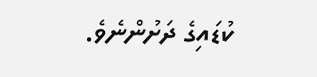ކުޑައިގެ ދަށުންނެވެ.